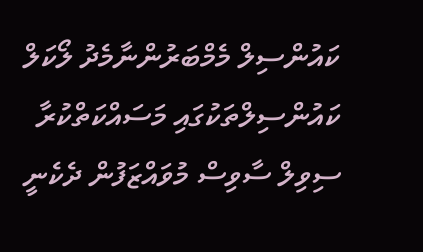ކައުންސިލް މެމްބަރުންނާމެދު ލޯކަލް ކައުންސިލްތަކުގައި މަސައްކަތްކުރާ ސިވިލް ސާވިސް މުވައްޒަފުން ދެކެނީ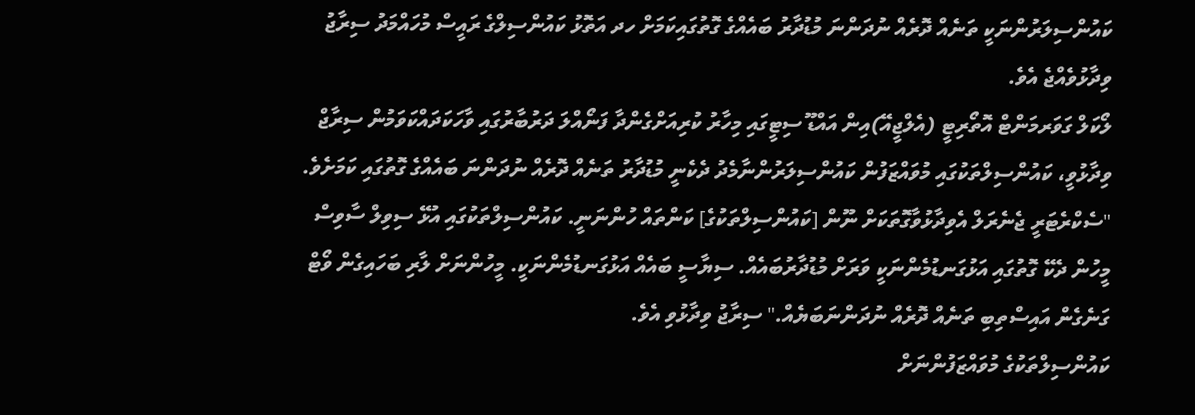ކައުންސިލަރުންނަކީ ތަނެއް ދޮރެއް ނުދަންނަ މުޑުދާރު ބައެއްގެ ގޮތުގައިކަމަށް ހދ އަތޮޅު ކައުންސިލްގެ ރައީސް މުހައްމަދު ސިރާޖު ވިދާޅުވެއްޖެ އެވެ.
ލޯކަލް ގަވަރމަންޓް އޮތޯރިޓީ (އެލްޖީއޭ)އިން އައްޑޫ ސިޓީގައި މިހާރު ކުރިއަށްގެންދާ ފަނޯއްލަ ދަރުބާރުގައި ވާހަކަދައްކަވަމުން ސިރާޖް ވިދާޅުވީ، ކައުންސިލްތަކުގައި މުވައްޒަފުން ކައުންސިލަރުންނާމެދު ދެކެނީ މުޑުދާރު ތަނެއް ދޮރެއް ނުދަންނަ ބައެއްގެ ގޮތުގައި ކަމަށެވެ.
"ސެކްރެޓަރީ ޖެނެރަލް އެވިދާޅުވާގޮތަކަށް ނޫން [ކައުންސިލްތަކުގެ] ކަންތައް ހުންނަނީ. ކައުންސިލްތަކުގައި އުޅޭ ސިވިލް ސާވިސް މީހުން ދެކޭ ގޮތުގައި އަޅުގަނޑުމެންނަކީ ވަރަށް މުޑުދާރުބައެއް. ސިޔާސީ ބައެއް އަޅުގަނޑުމެންނަކީ. މީހުންނަށް ލާރި ބަހައިގެން ވޯޓް ގަނެގެން އައިސްތިބި ތަނެއް ދޮރެއް ނުދަންނަބަޔެއް." ސިރާޖު ވިދާޅުވި އެވެ.
ކައުންސިލްތަކުގެ މުވައްޒަފުންނަށް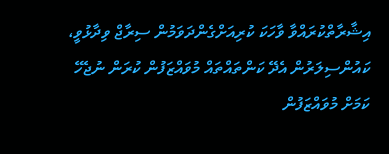އިޝާރާތްކުރައްވާ ވާހަކަ ކުރިއަށްގެންދަވަމުން ސިރާޖް ވިދާޅުވީ، ކައުންސިލަރުން އެދޭ ކަންތައްތައް މުވައްޒަފުން ކުރަން ނުޖެހޭ ކަމަށް މުވައްޒަފުން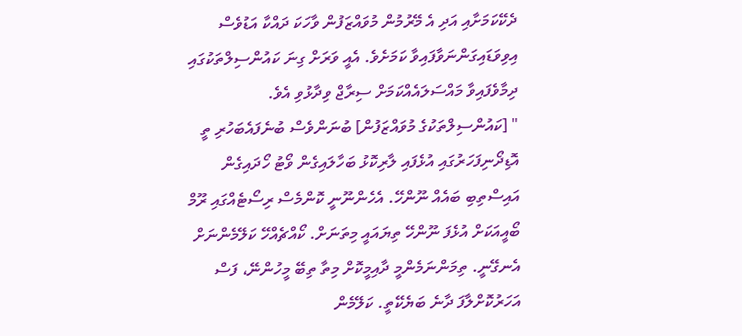ދެކޭކަމަށާއި އަދި އެ މޭރުމުން މުވައްޒަފުން ވާހަކަ ދައްކާ އަޑުވެސް އިވިވަޑައިގަންނަވާފައިވާ ކަމަށެވެ. އެއީ ވަރަށް ގިނަ ކައުންސިލްތަކުގައި ދިމާވެފައިވާ މައްސަލައެއްކަމަށް ސިރާޖް ވިދާޅުވި އެވެ.
" [ކައުންސިލްތަކުގެ މުވައްޒަފުން] ބުނަންވެސް ބުނެފައެބަހުރި ތީ އޮޑިދޯނިފަހަރުގައި އުޅެފައި ލާރިކޮޅު ބަހާލައިގެން ވޯޓު ހޯދައިގެން އައިސްތިބި ބައެއް ނޫންހޭ. އެހެންނޫނީ ކޮންމެސް ރިސޯޓެއްގައި ރޫމް ބޯއީއަކަށް އުޅެފަ ނޫންހޭ ތިޔައައީ މިތަނަށް. ކޯއްޗެއްހޭ ކަލޭމެންނަށް އެނގޭނީ. ތިމަންނަމެންމީ ދާއިމީކޮށް މިތާ ތިބޭ މީހުންނޭ، ފަސް އަހަރުކޮށްލާފަ ދާނެ ބަޔެކޭތީ. ކަލޭމެން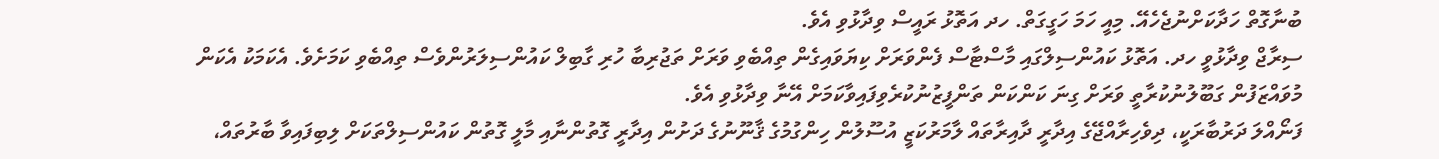ބުނާގޮތް ހަދާކަށްނުޖެހެއޭ. މިއީ ހަމަ ހަގީގަތް. ހދ އަތޮޅު ރައީސް ވިދާޅުވި އެވެ.
ސިރާޖް ވިދާޅުވީ ހދ. އަތޮޅު ކައުންސިލްގައި މާސްޓާސް ފެންވަރަށް ކިޔަވައިގެން ތިއްބެވި ވަރަށް ތަޖުރިބާ ހުރި ގާބިލް ކައުންސިލަރުންވެސް ތިއްބެވި ކަމަށެވެ. އެކަމަކު އެކަން މުވައްޒަފުން ގަބޫލުނުކުރާތީ ވަރަށް ގިނަ ކަންކަން ތަންފީޒުނުކުރެވިފައިވާކަމަށް އޭނާ ވިދާޅުވި އެވެ.
ފަނޯއްލަ ދަރުބާރަކީ، ދިވެހިރާއްޖޭގެ އިދާރީ ދާއިރާތައް ލާމަރުކަޒީ އުސޫލުން ހިންގުމުގެ ޤާނޫނުގެ ދަށުން އިދާރީ ގޮތުންނާއި މާލީ ގޮތުން ކައުންސިލްތަކަށް ލިބިފައިވާ ބާރުތައް،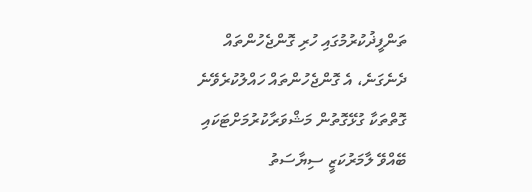ތަންފީޛުކުރުމުގައި ހުރި ގޮންޖެހުންތައް ދެނެގަނެ، އެ ގޮންޖެހުންތައް ހައްލުކުރެވޭނެ ގޮތްތަކާ ގުޅޭގޮތުން މަޝްވަރާކުރުމަށްޓަކައި ބޭއްވޭ ލާމަރުކަޒީ ސިޔާސަތު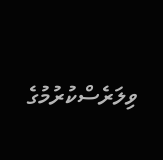ވިލަރެސްކުރުމުގެ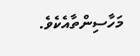މަހާސިންތާއެކެވެ.